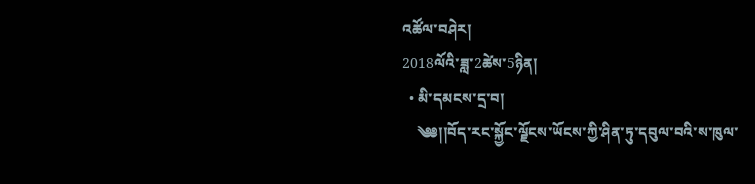འཚོལ་བཤེར།
2018ལོའི་ཟླ་2ཚེས་5ཉིན།
  • མི་དམངས་དྲ་བ།
    ༄༅།།བོད་རང་སྐྱོང་ལྗོངས་ཡོངས་ཀྱི་ཤིན་ཏུ་དབུལ་བའི་ས་ཁུལ་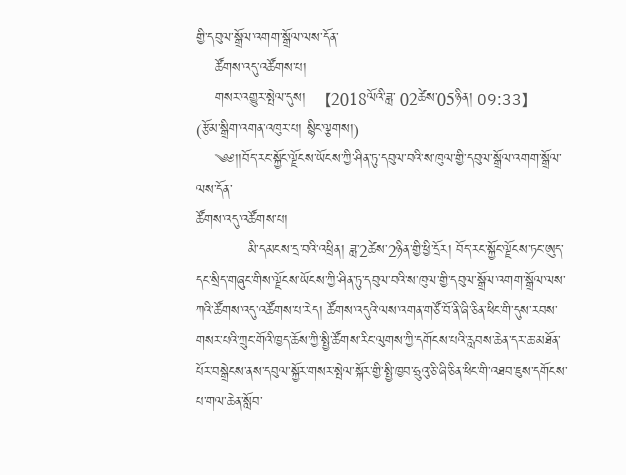གྱི་དབུལ་སྒྲོལ་འགག་སྒྲོལ་ལས་དོན་
    ཚོགས་འདུ་འཚོགས་པ།
    གསར་འགྱུར་སྤེལ་དུས།  【2018ལོའི་ཟླ་ 02ཚེས་05ཉིན། 09:33】   (རྩོམ་སྒྲིག་འགན་འཁུར་པ། སྙིང་ལྕགས།)
    ༄༅།།བོད་རང་སྐྱོང་ལྗོངས་ཡོངས་ཀྱི་ཤིན་ཏུ་དབུལ་བའི་ས་ཁུལ་གྱི་དབུལ་སྒྲོལ་འགག་སྒྲོལ་ལས་དོན་
ཚོགས་འདུ་འཚོགས་པ།
           མི་དམངས་དྲ་བའི་འཕྲིན། ཟླ་2ཚེས་2ཉིན་གྱི་ཕྱི་དྲོར། བོད་རང་སྐྱོང་ལྗོངས་ཏང་ཨུད་དང་སྲིད་གཞུང་གིས་ལྗོངས་ཡོངས་ཀྱི་ཤིན་ཏུ་དབུལ་བའི་ས་ཁུལ་གྱི་དབུལ་སྒྲོལ་འགག་སྒྲོལ་ལས་ཀའི་ཚོགས་འདུ་འཚོགས་པ་རེད། ཚོགས་འདུའི་ལས་འགན་གཙོ་བོ་ནི་ཞི་ཅིན་ཕིང་གི་དུས་རབས་གསར་པའི་ཀྲུང་གོའི་ཁྱད་ཆོས་ཀྱི་སྤྱི་ཚོགས་རིང་ལུགས་ཀྱི་དགོངས་པའི་རླབས་ཆེན་དར་ཆ་མཐོན་པོར་བསྒྲེངས་ནས་དབུལ་སྐྱོར་གསར་སྤེལ་སྐོར་གྱི་སྤྱི་ཁྱབ་ཧྲུའུ་ཅི་ཞི་ཅིན་ཕིང་གི་འཐབ་ཇུས་དགོངས་པ་གལ་ཆེན་སློབ་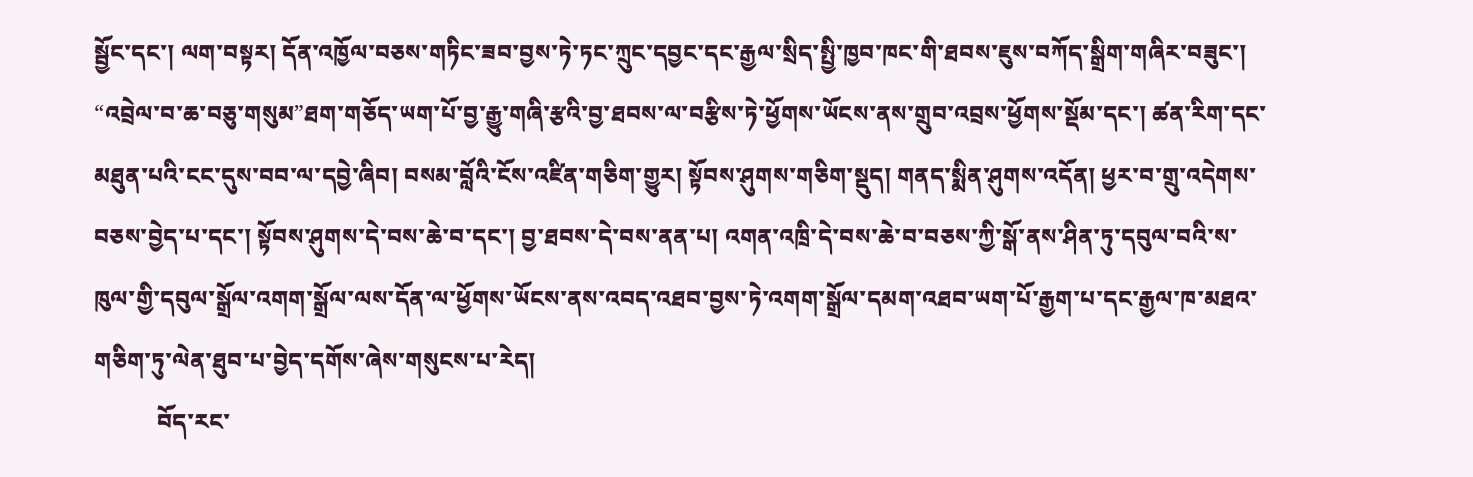སྦྱོང་དང་། ལག་བསྟར། དོན་འཁྱོལ་བཅས་གཏིང་ཟབ་བྱས་ཏེ་ཏང་ཀྲུང་དབྱང་དང་རྒྱལ་སྲིད་སྤྱི་ཁྱབ་ཁང་གི་ཐབས་ཇུས་བཀོད་སྒྲིག་གཞིར་བཟུང་། “འབྲེལ་བ་ཆ་བཅུ་གསུམ”ཐག་གཅོད་ཡག་པོ་བྱ་རྒྱུ་གཞི་རྩའི་བྱ་ཐབས་ལ་བརྩིས་ཏེ་ཕྱོགས་ཡོངས་ནས་གྲུབ་འབྲས་ཕྱོགས་སྡོམ་དང་། ཚན་རིག་དང་མཐུན་པའི་ངང་དུས་བབ་ལ་དབྱེ་ཞིབ། བསམ་བློའི་ངོས་འཛིན་གཅིག་གྱུར། སྟོབས་ཤུགས་གཅིག་སྡུད། གནད་སྨིན་ཤུགས་འདོན། ཕྱར་བ་གྲུ་འདེགས་བཅས་བྱེད་པ་དང་། སྟོབས་ཤུགས་དེ་བས་ཆེ་བ་དང་། བྱ་ཐབས་དེ་བས་ནན་པ། འགན་འཁྲི་དེ་བས་ཆེ་བ་བཅས་ཀྱི་སྒོ་ནས་ཤིན་ཏུ་དབུལ་བའི་ས་ཁུལ་གྱི་དབུལ་སྒྲོལ་འགག་སྒྲོལ་ལས་དོན་ལ་ཕྱོགས་ཡོངས་ནས་འབད་འཐབ་བྱས་ཏེ་འགག་སྒྲོལ་དམག་འཐབ་ཡག་པོ་རྒྱག་པ་དང་རྒྱལ་ཁ་མཐའ་གཅིག་ཏུ་ལེན་ཐུབ་པ་བྱེད་དགོས་ཞེས་གསུངས་པ་རེད།
           བོད་རང་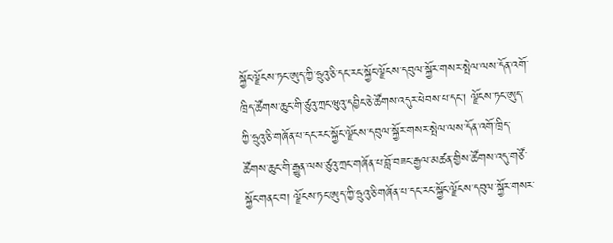སྐྱོང་ལྗོངས་ཏང་ཨུད་ཀྱི་ཧྲུའུ་ཅི་དང་རང་སྐྱོང་ལྗོངས་དབུལ་སྐྱོར་གསར་སྤེལ་ལས་དོན་འགོ་ཁྲིད་ཚོགས་ཆུང་གི་ཙུའུ་ཀྲང་ཝུའུ་དབྱིང་ཅེ་ཚོགས་འདུར་ཕེབས་པ་དང་། ལྗོངས་ཏང་ཨུད་ཀྱི་ཧྲུའུ་ཅི་གཞོན་པ་དང་རང་སྐྱོང་ལྗོངས་དབུལ་སྐྱོར་གསར་སྤེལ་ལས་དོན་འགོ་ཁྲིད་ཚོགས་ཆུང་གི་རྒྱུན་ལས་ཙུའུ་ཀྲང་གཞོན་པ་བློ་བཟང་རྒྱལ་མཚན་གྱིས་ཚོགས་འདུ་གཙོ་སྐྱོང་གནང་བ། ལྗོངས་ཏང་ཨུད་ཀྱི་ཧྲུའུ་ཅི་གཞོན་པ་དང་རང་སྐྱོང་ལྗོངས་དབུལ་སྐྱོར་གསར་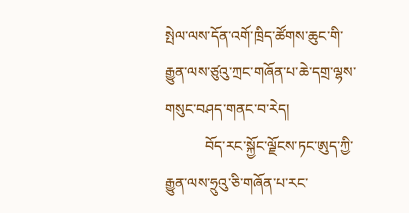སྤེལ་ལས་དོན་འགོ་ཁྲིད་ཚོགས་ཆུང་གི་རྒྱུན་ལས་ཙུའུ་ཀྲང་གཞོན་པ་ཆེ་དགྲ་ལྷས་གསུང་བཤད་གནང་བ་རེད།
           བོད་རང་སྐྱོང་ལྗོངས་ཏང་ཨུད་ཀྱི་རྒྱུན་ལས་ཧྲུའུ་ཅི་གཞོན་པ་རང་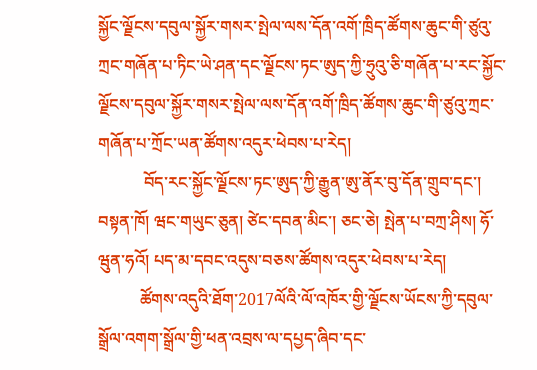སྐྱོང་ལྗོངས་དབུལ་སྐྱོར་གསར་སྤེལ་ལས་དོན་འགོ་ཁྲིད་ཚོགས་ཆུང་གི་ཙུའུ་ཀྲང་གཞོན་པ་ཏིང་ཡེ་ཤན་དང་ལྗོངས་ཏང་ཨུད་ཀྱི་ཧྲུའུ་ཅི་གཞོན་པ་རང་སྐྱོང་ལྗོངས་དབུལ་སྐྱོར་གསར་སྤེལ་ལས་དོན་འགོ་ཁྲིད་ཚོགས་ཆུང་གི་ཙུའུ་ཀྲང་གཞོན་པ་ཀྲོང་ཡན་ཚོགས་འདུར་ཕེབས་པ་རེད།
           བོད་རང་སྐྱོང་ལྗོངས་ཏང་ཨུད་ཀྱི་རྒྱུན་ཨུ་ནོར་བུ་དོན་གྲུབ་དང་། བསྟན་ཁོ། ཝང་གཡུང་ཅུན། ཙེང་དབན་མིང་། ཅང་ཅེ། སྤེན་པ་བཀྲ་ཤིས། ཧོ་ཝུན་ཧའོ། པད་མ་དབང་འདུས་བཅས་ཚོགས་འདུར་ཕེབས་པ་རེད།
          ཚོགས་འདུའི་ཐོག་2017ལོའི་ལོ་འཁོར་གྱི་ལྗོངས་ཡོངས་ཀྱི་དབུལ་སྒྲོལ་འགག་སྒྲོལ་གྱི་ཕན་འབྲས་ལ་དཔྱད་ཞིབ་དང་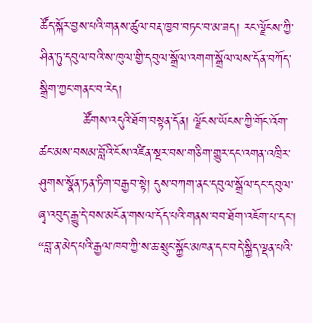ཚོད་སྐོར་བྱས་པའི་གནས་ཚུལ་བརྡ་ཁྱབ་བཏང་བ་མ་ཟད། རང་ལྗོངས་ཀྱི་ཤིན་ཏུ་དབུལ་བའི་ས་ཁུལ་གྱི་དབུལ་སྒྲོལ་འགག་སྒྲོལ་ལས་དོན་བཀོད་སྒྲིག་ཀྱང་གནང་བ་རེད།
          ཚོགས་འདུའི་ཐོག་བསྟན་དོན། ལྗོངས་ཡོངས་ཀྱི་གོང་འོག་ཚང་མས་བསམ་བློའི་ངོས་འཛིན་སྔར་བས་གཅིག་གྱུར་དང་འགན་འཁྲིར་ཤུགས་སྣོན་ཏན་ཏིག་བརྒྱབ་སྟེ། དུས་བཀག་ནང་དབུལ་སྒྲོལ་དང་དབུལ་ཞྭ་འབུད་རྒྱུ་དེ་བས་མངོན་གསལ་དོད་པའི་གནས་བབ་ཐོག་འཇོག་པ་དང་། “བླ་ན་མེད་པའི་རྒྱལ་ཁབ་ཀྱི་ས་ཆ་སྲུང་སྐྱོང་མཁན་དང་བདེ་སྐྱིད་ལྡན་པའི་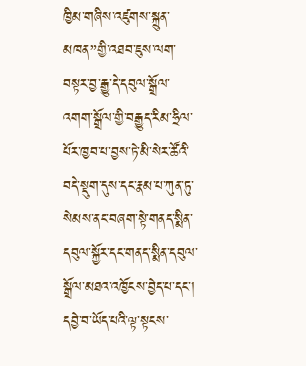ཁྱིམ་གཞིས་འཛུགས་སྐྲུན་མཁན”གྱི་འཐབ་ཇུས་ལག་བསྟར་བྱ་རྒྱུ་དེ་དབུལ་སྒྲོལ་འགག་སྒྲོལ་གྱི་བརྒྱུད་རིམ་ཧྲིལ་པོར་ཁྱབ་པ་བྱས་ཏེ་མི་སེར་ཚོའི་བདེ་སྡུག་དུས་དང་རྣམ་པ་ཀུན་ཏུ་སེམས་ནང་བཞག་སྟེ་གནད་སྨིན་དབུལ་སྐྱོར་དང་གནད་སྨིན་དབུལ་སྒྲོལ་མཐའ་འཁྱོངས་བྱེད་པ་དང་། དབྱེ་བ་ཡོད་པའི་ལྟ་སྟངས་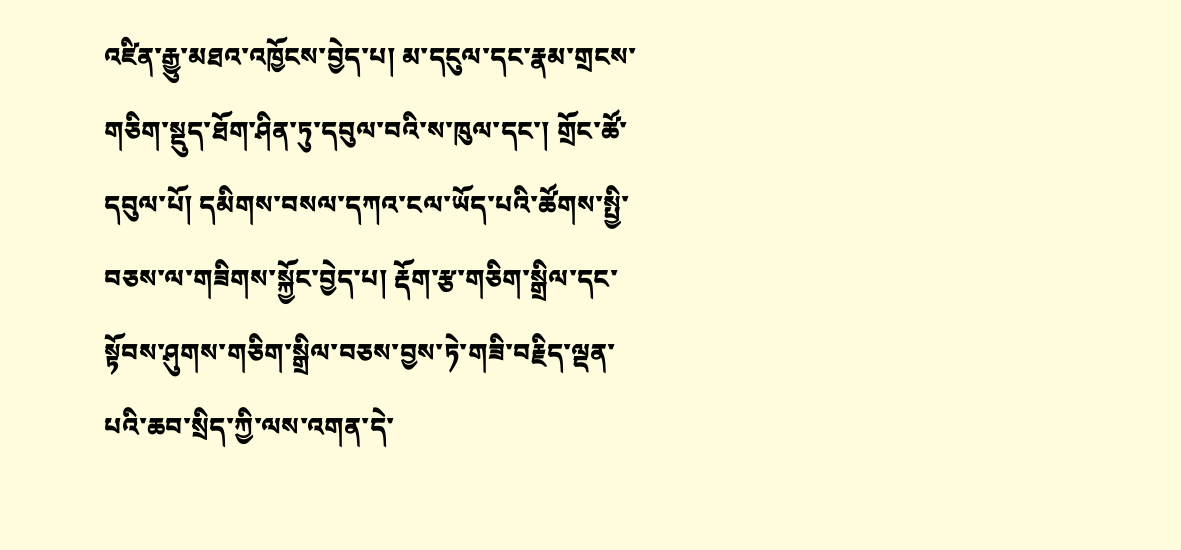འཛིན་རྒྱུ་མཐའ་འཁྱོངས་བྱེད་པ། མ་དངུལ་དང་རྣམ་གྲངས་གཅིག་སྡུད་ཐོག་ཤིན་ཏུ་དབུལ་བའི་ས་ཁུལ་དང་། གྲོང་ཚོ་དབུལ་པོ། དམིགས་བསལ་དཀའ་ངལ་ཡོད་པའི་ཚོགས་སྤྱི་བཅས་ལ་གཟིགས་སྐྱོང་བྱེད་པ། རྡོག་རྩ་གཅིག་སྒྲིལ་དང་སྟོབས་ཤུགས་གཅིག་སྒྲིལ་བཅས་བྱས་ཏེ་གཟི་བརྗིད་ལྡན་པའི་ཆབ་སྲིད་ཀྱི་ལས་འགན་དེ་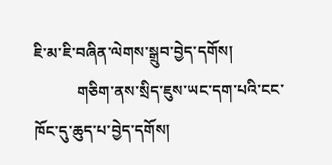ཇི་མ་ཇི་བཞིན་ལེགས་སྒྲུབ་བྱེད་དགོས།
           གཅིག་ནས་སྲིད་ཇུས་ཡང་དག་པའི་ངང་ཁོང་དུ་ཆུད་པ་བྱེད་དགོས།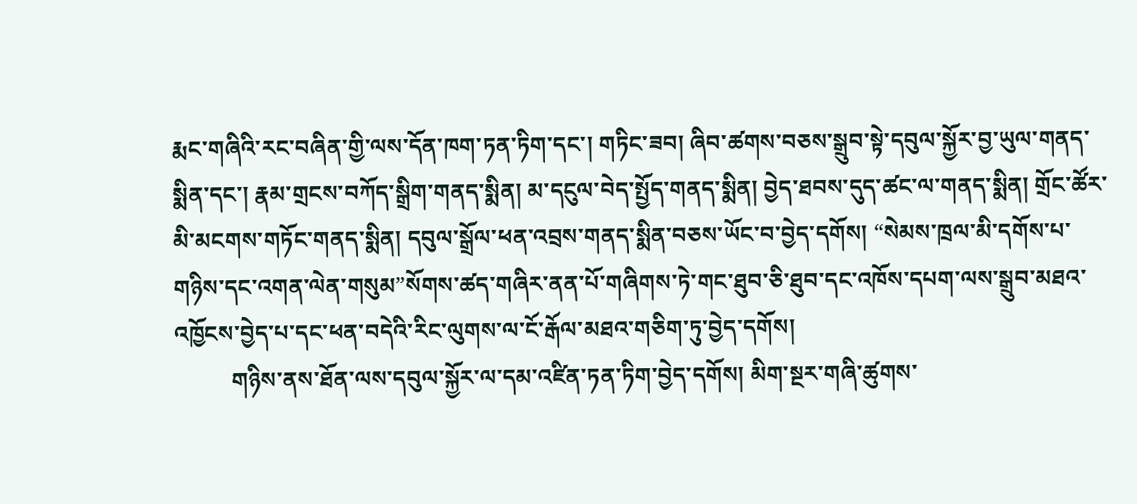རྨང་གཞིའི་རང་བཞིན་གྱི་ལས་དོན་ཁག་ཏན་ཏིག་དང་། གཏིང་ཟབ། ཞིབ་ཚགས་བཅས་སྒྲུབ་སྟེ་དབུལ་སྐྱོར་བྱ་ཡུལ་གནད་སྨིན་དང་། རྣམ་གྲངས་བཀོད་སྒྲིག་གནད་སྨིན། མ་དངུལ་བེད་སྤྱོད་གནད་སྨིན། བྱེད་ཐབས་དུད་ཚང་ལ་གནད་སྨིན། གྲོང་ཚོར་མི་མངགས་གཏོང་གནད་སྨིན། དབུལ་སྒྲོལ་ཕན་འབྲས་གནད་སྨིན་བཅས་ཡོང་བ་བྱེད་དགོས། “སེམས་ཁྲལ་མི་དགོས་པ་གཉིས་དང་འགན་ལེན་གསུམ”སོགས་ཚད་གཞིར་ནན་པོ་གཞིགས་ཏེ་གང་ཐུབ་ཅི་ཐུབ་དང་འཁོས་དཔག་ལས་སྒྲུབ་མཐའ་འཁྱོངས་བྱེད་པ་དང་ཕན་བདེའི་རིང་ལུགས་ལ་ངོ་རྒོལ་མཐའ་གཅིག་ཏུ་བྱེད་དགོས།
          གཉིས་ནས་ཐོན་ལས་དབུལ་སྐྱོར་ལ་དམ་འཛིན་ཏན་ཏིག་བྱེད་དགོས། མིག་སྔར་གཞི་ཚུགས་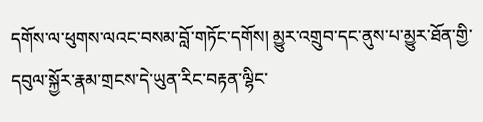དགོས་ལ་ཕུགས་ལའང་བསམ་བློ་གཏོང་དགོས། མྱུར་འགྲུབ་དང་ནུས་པ་མྱུར་ཐོན་གྱི་དབུལ་སྐྱོར་རྣམ་གྲངས་དེ་ཡུན་རིང་བརྟན་ལྷིང་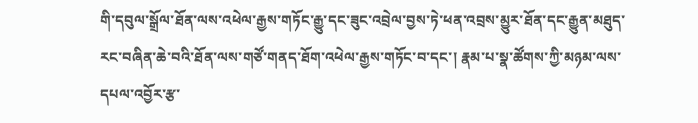གི་དབུལ་སྒྲོལ་ཐོན་ལས་འཕེལ་རྒྱས་གཏོང་རྒྱུ་དང་ཟུང་འབྲེལ་བྱས་ཏེ་ཕན་འབྲས་མྱུར་ཐོན་དང་རྒྱུན་མཐུད་རང་བཞིན་ཆེ་བའི་ཐོན་ལས་གཙོ་གནད་ཐོག་འཕེལ་རྒྱས་གཏོང་བ་དང་། རྣམ་པ་སྣ་ཚོགས་ཀྱི་མཉམ་ལས་དཔལ་འབྱོར་རྩ་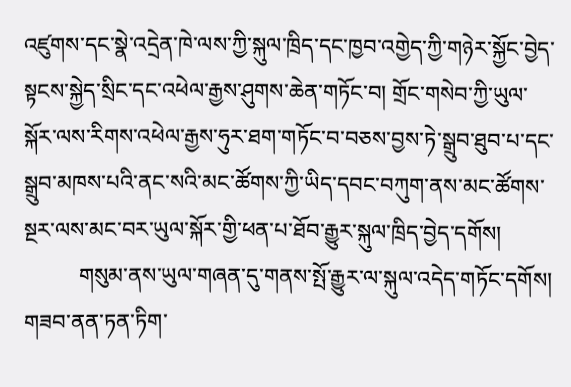འཛུགས་དང་སྣེ་འདྲེན་ཁེ་ལས་ཀྱི་སྐུལ་ཁྲིད་དང་ཁྱབ་འགྱེད་ཀྱི་གཉེར་སྐྱོང་བྱེད་སྟངས་སྐྱེད་སྲིང་དང་འཕེལ་རྒྱས་ཤུགས་ཆེན་གཏོང་བ། གྲོང་གསེབ་ཀྱི་ཡུལ་སྐོར་ལས་རིགས་འཕེལ་རྒྱས་ཧུར་ཐག་གཏོང་བ་བཅས་བྱས་ཏེ་སྒྲུབ་ཐུབ་པ་དང་སྒྲུབ་མཁས་པའི་ནང་སའི་མང་ཚོགས་ཀྱི་ཡིད་དབང་བཀུག་ནས་མང་ཚོགས་སྔར་ལས་མང་བར་ཡུལ་སྐོར་གྱི་ཕན་པ་ཐོབ་རྒྱུར་སྐུལ་ཁྲིད་བྱེད་དགོས།
          གསུམ་ནས་ཡུལ་གཞན་དུ་གནས་སྤོ་རྒྱུར་ལ་སྐུལ་འདེད་གཏོང་དགོས། གཟབ་ནན་ཏན་ཏིག་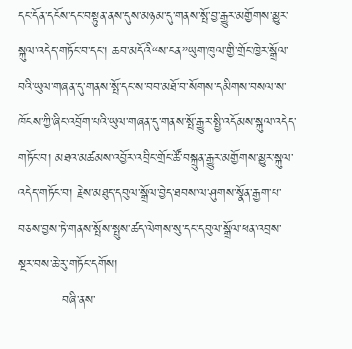དང་དོན་དངོས་དང་བསྟུན་ནས་དུས་མཉམ་དུ་གནས་སྤོ་བྱ་རྒྱུར་མགྱོགས་མྱུར་སྐུལ་འདེད་གཏོང་བ་དང་། ཆབ་མདོའི“ས་ངན”ཡུག་ཁུལ་གྱི་གྲོང་ཁྱེར་སྒྲོལ་བའི་ཡུལ་གཞན་དུ་གནས་སྤོ་དང་ས་བབ་མཐོ་བ་སོགས་དམིགས་བསལ་ས་ཁོངས་ཀྱི་ཞིང་འབྲོག་པའི་ཡུལ་གཞན་དུ་གནས་སྤོ་རྒྱུར་སྤྱི་འདོམས་སྐུལ་འདེད་གཏོང་བ། མཐའ་མཚམས་འབྱོར་འབྲིང་གྲོང་ཚོ་བསྐྲུན་རྒྱུར་མགྱོགས་མྱུར་སྐུལ་འདེད་གཏོང་བ། རྗེས་མཐུད་དབུལ་སྒྲོལ་བྱེད་ཐབས་ལ་ཤུགས་སྣོན་རྒྱག་པ་བཅས་བྱས་ཏེ་གནས་སྤོས་སྤུས་ཚད་ལེགས་སུ་དང་དབུལ་སྒྲོལ་ཕན་འབྲས་སྔར་བས་ཆེ་རུ་གཏོང་དགོས།
          བཞི་ནས་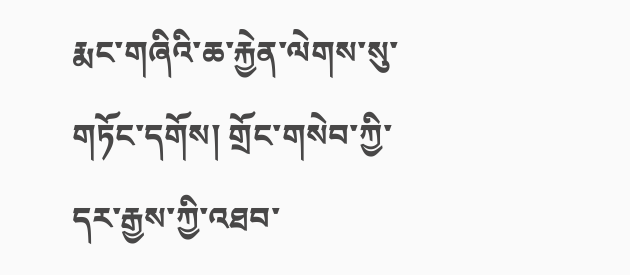རྨང་གཞིའི་ཆ་རྐྱེན་ལེགས་སུ་གཏོང་དགོས། གྲོང་གསེབ་ཀྱི་དར་རྒྱས་ཀྱི་འཐབ་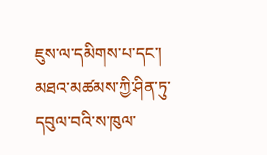ཇུས་ལ་དམིགས་པ་དང་། མཐའ་མཚམས་ཀྱི་ཤིན་ཏུ་དབུལ་བའི་ས་ཁུལ་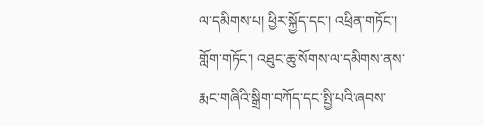ལ་དམིགས་པ། ཕྱིར་སྐྱོད་དང་། འཕྲིན་གཏོང་། གློག་གཏོང་། འཐུང་ཆུ་སོགས་ལ་དམིགས་ནས་རྨང་གཞིའི་སྒྲིག་བཀོད་དང་སྤྱི་པའི་ཞབས་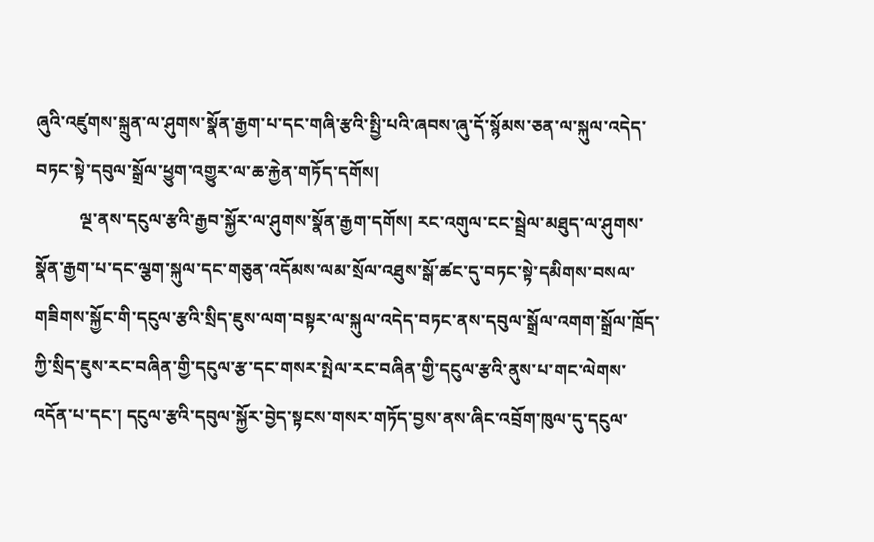ཞུའི་འཛུགས་སྐྲུན་ལ་ཤུགས་སྣོན་རྒྱག་པ་དང་གཞི་རྩའི་སྤྱི་པའི་ཞབས་ཞུ་དོ་སྙོམས་ཅན་ལ་སྐུལ་འདེད་བཏང་སྟེ་དབུལ་སྒྲོལ་ཕྱུག་འགྱུར་ལ་ཆ་རྐྱེན་གཏོད་དགོས།
          ལྔ་ནས་དངུལ་རྩའི་རྒྱབ་སྐྱོར་ལ་ཤུགས་སྣོན་རྒྱག་དགོས། རང་འགུལ་ངང་སྦྲེལ་མཐུད་ལ་ཤུགས་སྣོན་རྒྱག་པ་དང་ལྕག་སྐུལ་དང་གཅུན་འདོམས་ལམ་སྲོལ་འཐུས་སྒོ་ཚང་དུ་བཏང་སྟེ་དམིགས་བསལ་གཟིགས་སྐྱོང་གི་དངུལ་རྩའི་སྲིད་ཇུས་ལག་བསྟར་ལ་སྐུལ་འདེད་བཏང་ནས་དབུལ་སྒྲོལ་འགག་སྒྲོལ་ཁྲོད་ཀྱི་སྲིད་ཇུས་རང་བཞིན་གྱི་དངུལ་རྩ་དང་གསར་སྤེལ་རང་བཞིན་གྱི་དངུལ་རྩའི་ནུས་པ་གང་ལེགས་འདོན་པ་དང་། དངུལ་རྩའི་དབུལ་སྐྱོར་བྱེད་སྟངས་གསར་གཏོད་བྱས་ནས་ཞིང་འབྲོག་ཁུལ་དུ་དངུལ་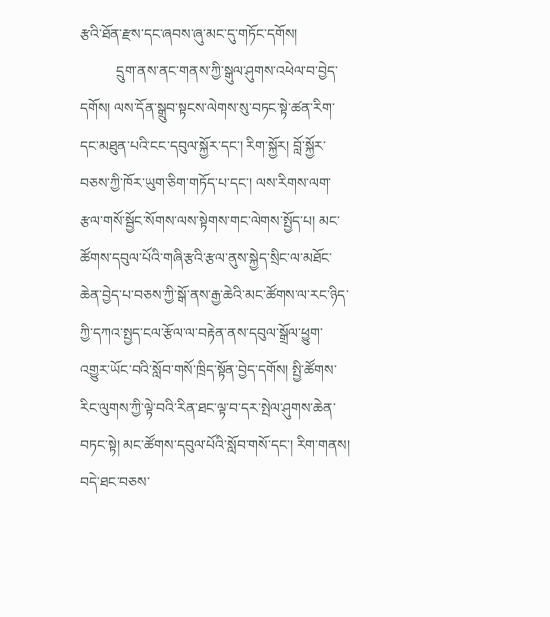རྩའི་ཐོན་རྫས་དང་ཞབས་ཞུ་མང་དུ་གཏོང་དགོས།
          དྲུག་ནས་ནང་གནས་ཀྱི་སྒུལ་ཤུགས་འཕེལ་བ་བྱེད་དགོས། ལས་དོན་སྒྲུབ་སྟངས་ལེགས་སུ་བཏང་སྟེ་ཚན་རིག་དང་མཐུན་པའི་ངང་དབུལ་སྐྱོར་དང་། རིག་སྐྱོར། བློ་སྐྱོར་བཅས་ཀྱི་ཁོར་ཡུག་ཅིག་གཏོད་པ་དང་། ལས་རིགས་ལག་རྩལ་གསོ་སྦྱོང་སོགས་ལས་སྟེགས་གང་ལེགས་སྤྱོད་པ། མང་ཚོགས་དབུལ་པོའི་གཞི་རྩའི་རྩལ་ནུས་སྐྱེད་སྲིང་ལ་མཐོང་ཆེན་བྱེད་པ་བཅས་ཀྱི་སྒོ་ནས་རྒྱ་ཆེའི་མང་ཚོགས་ལ་རང་ཉིད་ཀྱི་དཀའ་སྤྱད་ངལ་རྩོལ་ལ་བརྟེན་ནས་དབུལ་སྒྲོལ་ཕྱུག་འགྱུར་ཡོང་བའི་སློབ་གསོ་ཁྲིད་སྟོན་བྱེད་དགོས། སྤྱི་ཚོགས་རིང་ལུགས་ཀྱི་ལྟེ་བའི་རིན་ཐང་ལྟ་བ་དར་སྤེལ་ཤུགས་ཆེན་བཏང་སྟེ། མང་ཚོགས་དབུལ་པོའི་སློབ་གསོ་དང་། རིག་གནས། བདེ་ཐང་བཅས་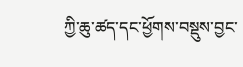ཀྱི་ཆུ་ཚད་དང་ཕྱོགས་བསྡུས་བྱང་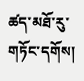ཚད་མཐོ་རུ་གཏོང་དགོས།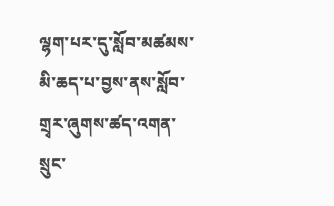ལྷག་པར་དུ་སློབ་མཚམས་མི་ཆད་པ་བྱས་ནས་སློབ་གྲྭར་ཞུགས་ཚད་འགན་སྲུང་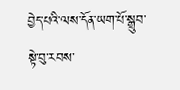བྱེད་པའི་ལས་དོན་ཡག་པོ་སྒྲུབ་སྟེ་བུ་རབས་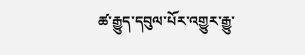ཚ་རྒྱུད་དབུལ་པོར་འགྱུར་རྒྱུ་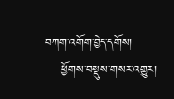བཀག་འགོག་བྱེད་དགོས།
    ཕྱོགས་བསྡུས་གསར་འགྱུར།